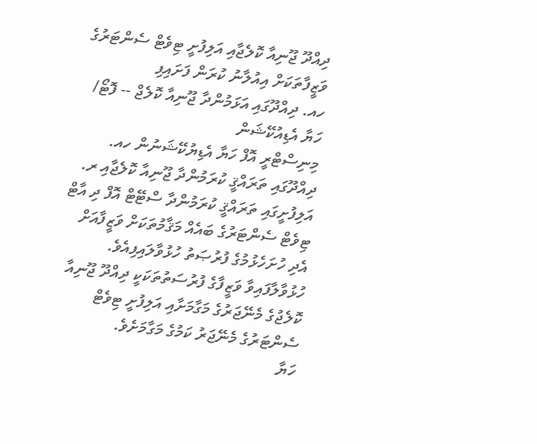ދިއްދޫ ޖޫނިއާ ކޮލެޖާއި އަލިފުށީ ޓިވެޓް ސެންޓަރުގެ ވަޒީފާތަކަށް އިއުލާނު ކުރަން ފަށައިފި
ހއ. ދިއްދޫގައި އަޅަމުންދާ ޖޫނިއާ ކޮލެޖް -- ފޮޓޯ/ ހަޔާ އެޑިއުކޭޝަން
މިނިސްޓްރީ އޮފް ހަޔާ އެޑިޔުކޭޝަނުން ހއ. ދިއްދޫގައި ތަރައްޤީ ކުރަމުންދާ ޖޫނިއާ ކޮލެޖާއި ރ. އަލިފުށީގައި ތަރައްޤީ ކުރަމުންދާ ސްޓޭޓް އޮފް ދި އާޓް ޓިވެޓް ސެންޓަރުގެ ބައެއް މަޤާމުތަކަށް ވަޒީފާއަށް އެދި ހުށަހެޅުމުގެ ފުރުޞަތު ހުޅުވާލައިފިއެވެ.
ހުޅުވާލާފައިވާ ވަޒީފާގެ ފުރުސަތުތަކަކީ ދިއްދޫ ޖޫނިއާ ކޮލެޖުގެ މެނޭޖަރުގެ މަގާމަށާއި އަލިފުށީ ޓިވެޓް ސެންޓަރުގެ މެނޭޖަރު ކަމުގެ މަގާމަށެވެ.
ހަޔާ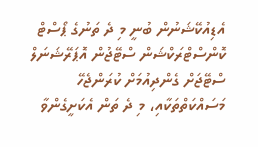އެޑިއުކޭޝަނުން ބުނީ މި ދެ ތަނުގެ ޕޯސްޓް ކޮންސްޓްރަކްޝަން ސްޓޭޖުން އޮޕަރޭޝަނަލް ސްޓޭޖަށް ގެންދިއުމަށް ކުރަންޖެހޭ މަސައްކަތްތަކާއި، މި ދެ ތަން އެކަށީގެންވާ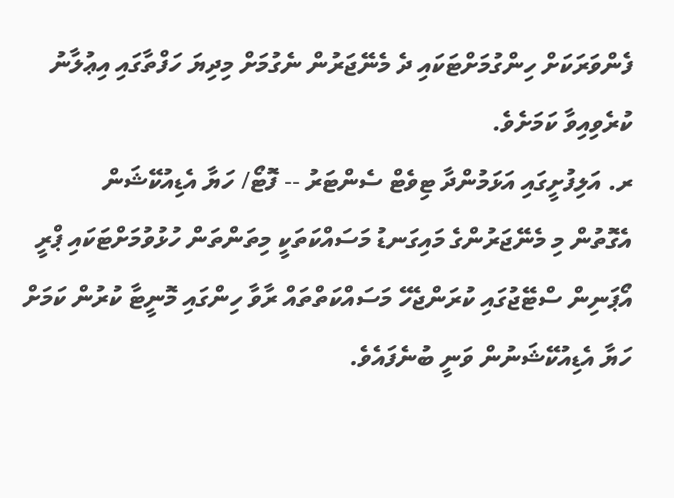ފެންވަރަކަށް ހިންގުމަށްޓަކައި ދެ މެނޭޖަރުން ނެގުމަށް މިދިޔަ ހަފްތާގައި އިޢުލާނު ކުރެވިއިވާ ކަމަށެވެ.
ރ. އަލިފުށީގައި އަޅަމުންދާ ޓިވެޓް ސެންޓަރު -- ފޮޓޯ/ ހަޔާ އެޑިއުކޭޝަން
އެގޮތުން މި މެނޭޖަރުންގެ މައިގަނޑު މަސައްކަތަކީ މިތަންތަން ހުޅުވުމަށްޓަކައި ޕްރީ އޯޕަނިން ސްޓޭޖުގައި ކުރަންޖެހޭ މަސައްކަތްތައް ރާވާ ހިންގައި މޮނީޓާ ކުރުން ކަމަށް ހަޔާ އެޑިއުކޭޝަނުން ވަނީ ބުނެފައެވެ.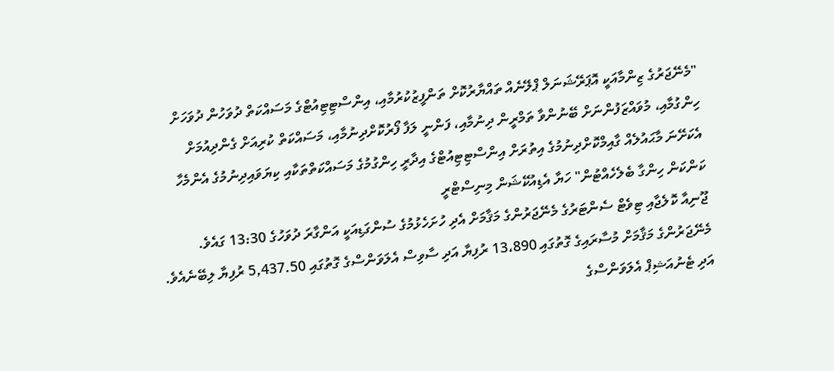"މެނޭޖަރުގެ ޒިންމާއަކީ އޮޕަރޭޝަނަލް ޕްލޭނެއް ތައްޔާރުކޮށް ތަންފީޒުކުރުމާއި، އިންސްޓިޓިއުޓްގެ މަސައްކަތް ދުވަހުން ދުވަހަށް ހިންގުމާއި، މުވައްޒަފުންނަށް ބޭނުންވާ ތަމްރީން ދިނުމާއި، ފަންނީ ލަފާ ފޯރުކޮށްދިނުމާއި، މަސައްކަތް ކުރިއަށް ގެންދިއުމަށް އެކަށޭނަ މާޙައުލެއް ގާއިމްކޮށްދިނުމުގެ އިތުރަށް އިންސްޓިޓިއުޓްގެ އިދާރީ ހިންގުމުގެ މަސައްކަތްތަކާއި ކިޔަވައިދިނުމުގެ އެންމެހާ ކަންކަން ހިންގާ ބެލެހެއްޓުން" ހަޔާ އެޑިއުކޭޝަން މިނިސްޓްރީ
ޖޫނިއާ ކޮލެޖާއި ޓިވެޓް ސެންޓަރުގެ މެނޭޖަރުންގެ މަޤާމަށް އެދި ހުށަހެޅުމުގެ ސުންގަޑިއަކީ އަންގާރަ ދުވަހުގެ 13:30 ގައެވެ.
މެނޭޖަރުންގެ މަޤާމަށް މުސާރައިގެ ގޮތުގައި 13،890 ރުފިޔާ އަދި ސާވިސް އެލަވަންސްގެ ގޮތުގައި 5,437.50 ރުފިޔާ ލިބޭނެއެވެ. އަދި ޓެނުއަޝިޕް އެލަވަންސްގެ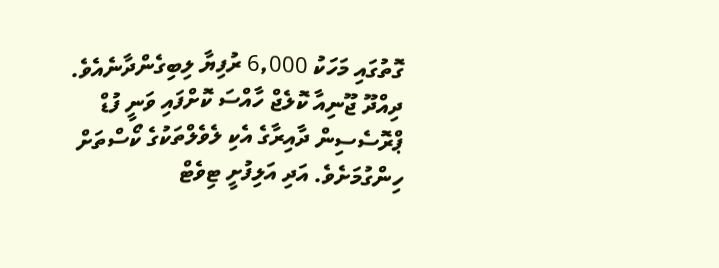ގޮތުގައި މަހަކު 6,000 ރުފިޔާ ލިބިގެންދާނެއެވެ.
ދިއްދޫ ޖޫނިއާ ކޮލެޖް ހާއްސަ ކޮށްފައި ވަނީ ފުޑް ޕްރޮސެސިން ދާއިރާގެ އެކި ލެވެލްތަކުގެ ކޯސްތަށް ހިންގުމަށެވެ. އަދި އަލިފުށީ ޓިވެޓް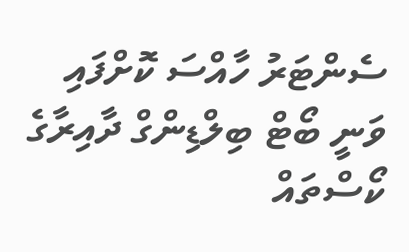ސެންޓަރު ހާއްސަ ކޮށްފައި ވަނީ ބޯޓް ބިލްޑިންގް ދާއިރާގެ ކޯސްތައް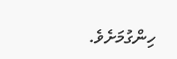ހިންގުމަށެވެ.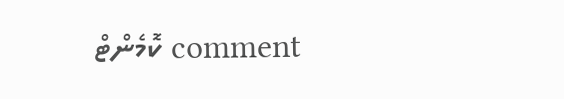comment ކޮމެންޓް